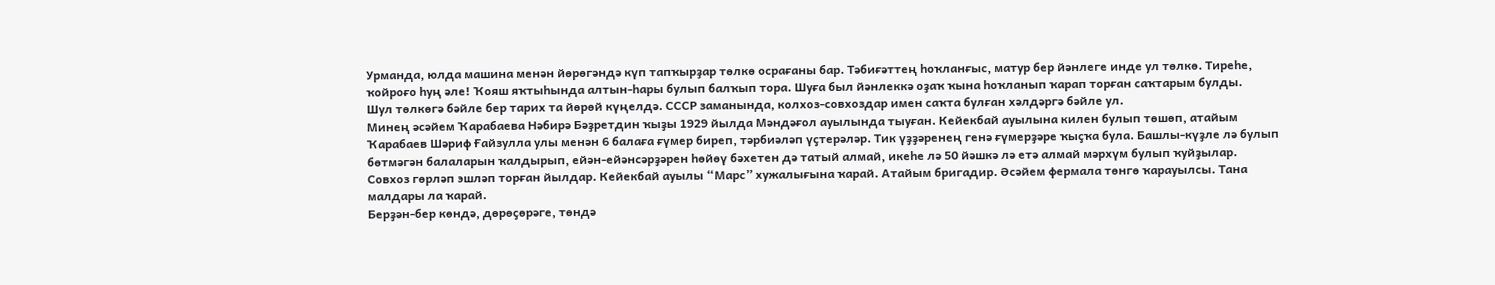Урманда, юлда машина менән йөрөгәндә күп тапҡырҙар төлкө осрағаны бар. Тәбиғәттең һоҡланғыс, матур бер йәнлеге инде ул төлкө. Тиреһе, ҡойроғо һуң әле! Ҡояш яҡтыһында алтын-һары булып балҡып тора. Шуға был йәнлеккә оҙаҡ ҡына һоҡланып ҡарап торған саҡтарым булды.
Шул төлкөгә бәйле бер тарих та йөрөй күңелдә. СССР заманында, колхоз-совхоздар имен саҡта булған хәлдәргә бәйле ул.
Минең әсәйем Ҡарабаева Нәбирә Бәҙретдин ҡыҙы 1929 йылда Мәндәғол ауылында тыуған. Кейекбай ауылына килен булып төшөп, атайым Ҡарабаев Шәриф Ғайзулла улы менән 6 балаға ғүмер биреп, тәрбиәләп үҫтерәләр. Тик үҙҙәренең генә ғүмерҙәре ҡыҫҡа була. Башлы-күҙле лә булып бөтмәгән балаларын ҡалдырып, ейән-ейәнсәрҙәрен һөйөү бәхетен дә татый алмай, икеһе лә 50 йәшкә лә етә алмай мәрхүм булып ҡуйҙылар.
Совхоз гөрләп эшләп торған йылдар. Кейекбай ауылы “Марс” хужалығына ҡарай. Атайым бригадир. Әсәйем фермала төнгө ҡарауылсы. Тана малдары ла ҡарай.
Берҙән-бер көндә, дөрөҫөрәге, төндә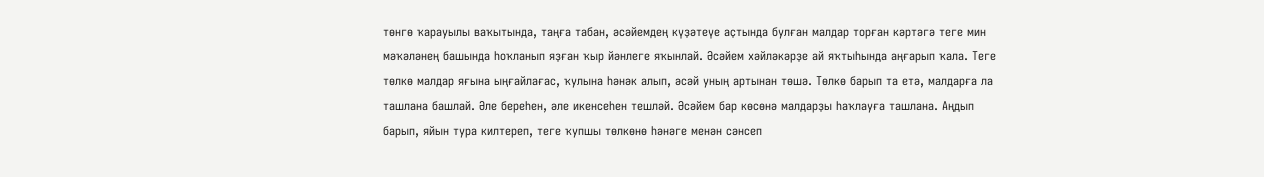төнгө ҡарауылы ваҡытында, таңға табан, әсәйемдең күҙәтеүе аҫтында булған малдар торған кәртәгә теге мин мәҡәләнең башында һоҡланып яҙған ҡыр йәнлеге яҡынлай. Әсәйем хәйләкәрҙе ай яҡтыһында аңғарып ҡала. Теге төлкө малдар яғына ыңғайлағас, ҡулына һәнәк алып, әсәй уның артынан төшә. Төлкө барып та етә, малдарға ла ташлана башлай. Әле береһен, әле икенсеһен тешләй. Әсәйем бар көсөнә малдарҙы һаҡлауға ташлана. Аңдып барып, яйын тура килтереп, теге ҡупшы төлкөнө һәнәге менән сәнсеп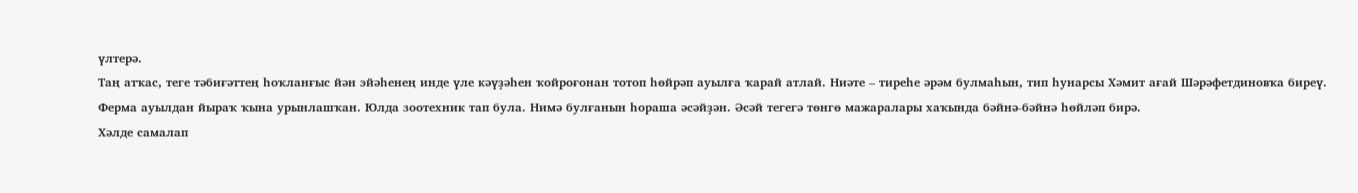үлтерә.
Таң атҡас, теге тәбиғәттең һоҡланғыс йән эйәһенең инде үле кәүҙәһен ҡойроғонан тотоп һөйрәп ауылға ҡарай атлай. Ниәте – тиреһе әрәм булмаһын, тип һунарсы Хәмит ағай Шәрәфетдиновҡа биреү.
Ферма ауылдан йыраҡ ҡына урынлашҡан. Юлда зоотехник тап була. Нимә булғанын һораша әсәйҙән. Әсәй тегегә төнгө мажаралары хаҡында бәйнә-бәйнә һөйләп бирә.
Хәлде самалап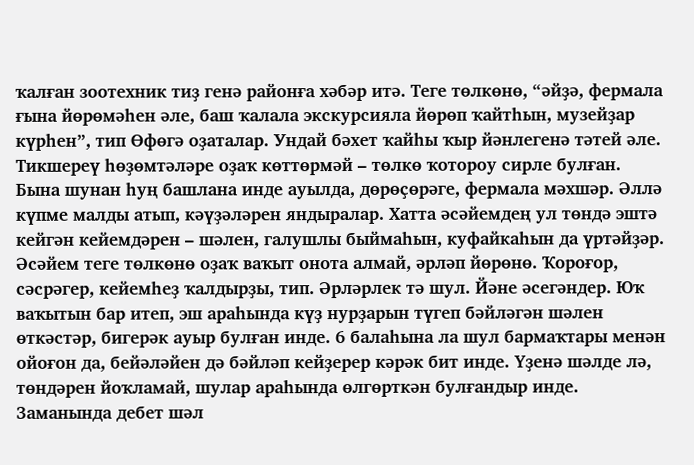ҡалған зоотехник тиҙ генә районға хәбәр итә. Теге төлкөнө, “әйҙә, фермала ғына йөрөмәһен әле, баш ҡалала экскурсияла йөрөп ҡайтһын, музейҙар күрһен”, тип Өфөгә оҙаталар. Ундай бәхет ҡайһы ҡыр йәнлегенә тәтей әле.
Тикшереү һөҙөмтәләре оҙаҡ көттөрмәй – төлкө ҡотороу сирле булған.
Бына шунан һуң башлана инде ауылда, дөрөҫөрәге, фермала мәхшәр. Әллә күпме малды атып, кәүҙәләрен яндыралар. Хатта әсәйемдең ул төндә эштә кейгән кейемдәрен – шәлен, галушлы быймаһын, куфайкаһын да үртәйҙәр.
Әсәйем теге төлкөнө оҙаҡ ваҡыт онота алмай, әрләп йөрөнө. Ҡороғор, сәсрәгер, кейемһеҙ ҡалдырҙы, тип. Әрләрлек тә шул. Йәне әсегәндер. Юҡ ваҡытын бар итеп, эш араһында күҙ нурҙарын түгеп бәйләгән шәлен өткәстәр, бигерәк ауыр булған инде. 6 балаһына ла шул бармаҡтары менән ойоғон да, бейәләйен дә бәйләп кейҙерер кәрәк бит инде. Үҙенә шәлде лә, төндәрен йоҡламай, шулар араһында өлгөрткән булғандыр инде.
Заманында дебет шәл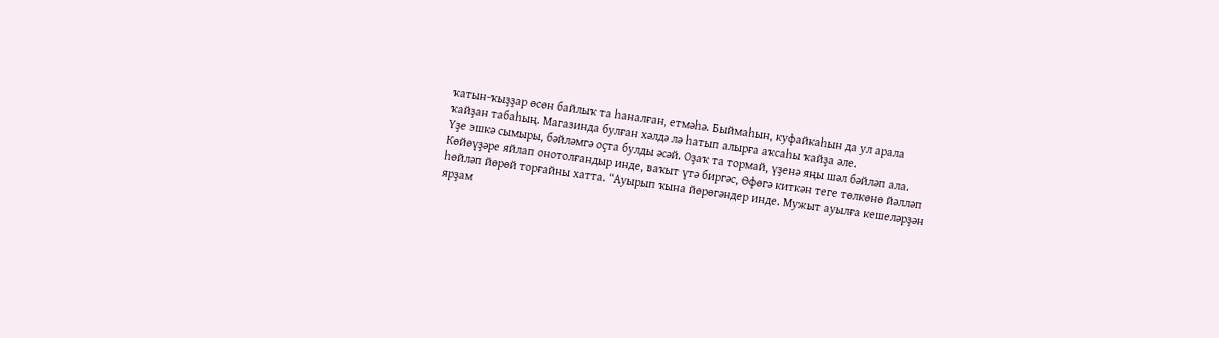ҡатын-ҡыҙҙар өсөн байлыҡ та һаналған, етмәһә. Быймаһын, куфайкаһын да ул арала ҡайҙан табаһың. Магазинда булған хәлдә лә һатып алырға аҡсаһы ҡайҙа әле.
Үҙе эшкә сымыры, бәйләмгә оҫта булды әсәй. Оҙаҡ та тормай, үҙенә яңы шәл бәйләп ала.
Көйөүҙәре яйлап онотолғандыр инде, ваҡыт үтә биргәс, Өфөгә киткән теге төлкөнө йәлләп һөйләп йөрөй торғайны хатта. “Ауырып ҡына йөрөгәндер инде. Мужыт ауылға кешеләрҙән ярҙам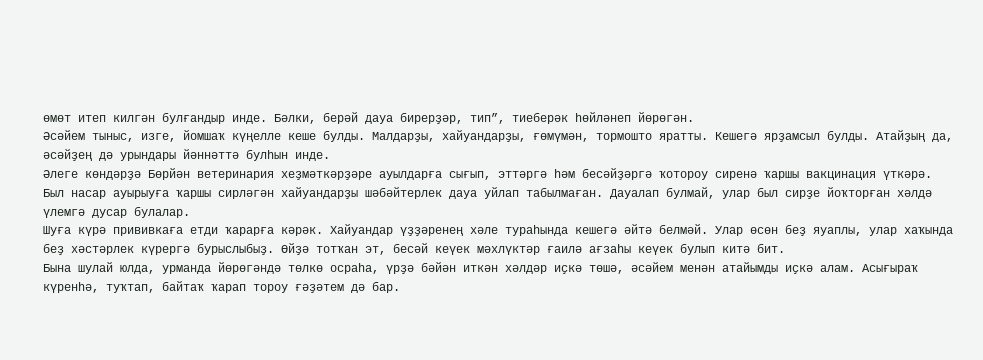өмөт итеп килгән булғандыр инде. Бәлки, берәй дауа бирерҙәр, тип”, тиеберәк һөйләнеп йөрөгән.
Әсәйем тыныс, изге, йомшаҡ күңелле кеше булды. Малдарҙы, хайуандарҙы, ғөмүмән, тормошто яратты. Кешегә ярҙамсыл булды. Атайҙың да, әсәйҙең дә урындары йәннәттә булһын инде.
Әлеге көндәрҙә Бөрйән ветеринария хеҙмәткәрҙәре ауылдарға сығып, эттәргә һәм бесәйҙәргә ҡотороу сиренә ҡаршы вакцинация үткәрә. Был насар ауырыуға ҡаршы сирләгән хайуандарҙы шәбәйтерлек дауа уйлап табылмаған. Дауалап булмай, улар был сирҙе йоҡторған хәлдә үлемгә дусар булалар.
Шуға күрә прививкаға етди ҡарарға кәрәк. Хайуандар үҙҙәренең хәле тураһында кешегә әйтә белмәй. Улар өсөн беҙ яуаплы, улар хаҡында беҙ хәстәрлек күрергә бурыслыбыҙ. Өйҙә тотҡан эт, бесәй кеүек мәхлүктәр ғаилә ағзаһы кеүек булып китә бит.
Бына шулай юлда, урманда йөрөгәндә төлкө осраһа, үрҙә бәйән иткән хәлдәр иҫкә төшә, әсәйем менән атайымды иҫкә алам. Асығыраҡ күренһә, туҡтап, байтаҡ ҡарап тороу ғәҙәтем дә бар.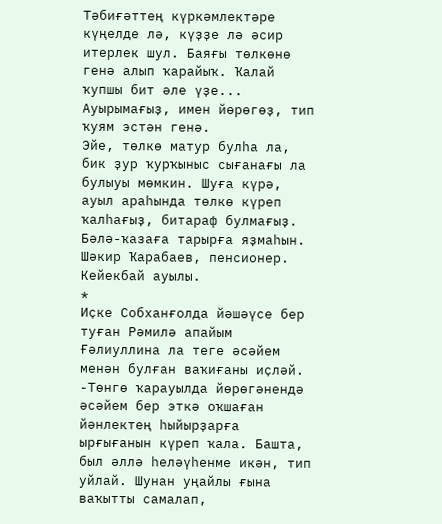Тәбиғәттең күркәмлектәре күңелде лә, күҙҙе лә әсир итерлек шул. Баяғы төлкөнө генә алып ҡарайыҡ. Ҡалай ҡупшы бит әле үҙе... Ауырымағыҙ, имен йөрөгөҙ, тип ҡуям эстән генә.
Эйе, төлкө матур булһа ла, бик ҙур ҡурҡыныс сығанағы ла булыуы мөмкин. Шуға күрә, ауыл араһында төлкө күреп ҡалһағыҙ, битараф булмағыҙ. Бәлә-ҡазаға тарырға яҙмаһын.
Шәкир Ҡарабаев, пенсионер. Кейекбай ауылы.
*
Иҫке Собханғолда йәшәүсе бер туған Рәмилә апайым Ғәлиуллина ла теге әсәйем менән булған ваҡиғаны иҫләй.
-Төнгө ҡарауылда йөрөгәнендә әсәйем бер эткә оҡшаған йәнлектең һыйырҙарға ырғығанын күреп ҡала. Башта, был әллә һеләүһенме икән, тип уйлай. Шунан уңайлы ғына ваҡытты самалап,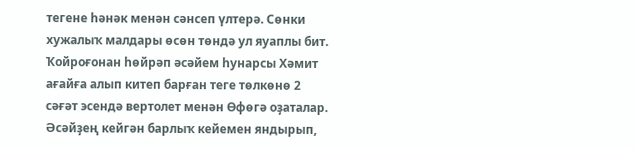тегене һәнәк менән сәнсеп үлтерә. Сөнки хужалыҡ малдары өсөн төндә ул яуаплы бит.
Ҡойроғонан һөйрәп әсәйем һунарсы Хәмит ағайға алып китеп барған теге төлкөнө 2 сәғәт эсендә вертолет менән Өфөгә оҙаталар. Әсәйҙең кейгән барлыҡ кейемен яндырып,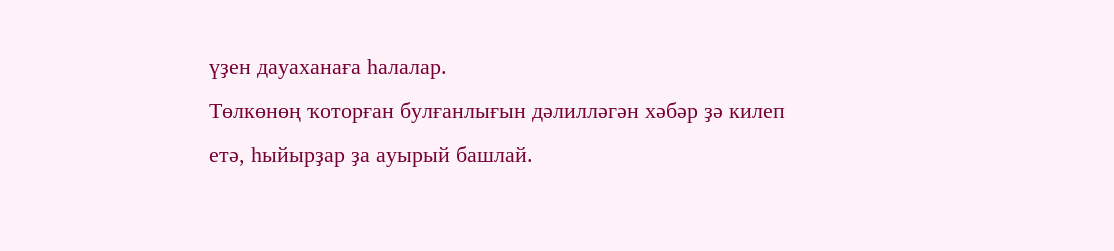үҙен дауаханаға һалалар.
Төлкөнөң ҡоторған булғанлығын дәлилләгән хәбәр ҙә килеп етә, һыйырҙар ҙа ауырый башлай.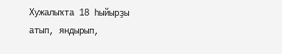Хужалыҡта 18 һыйырҙы атып, яндырып,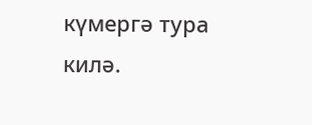күмергә тура килә.